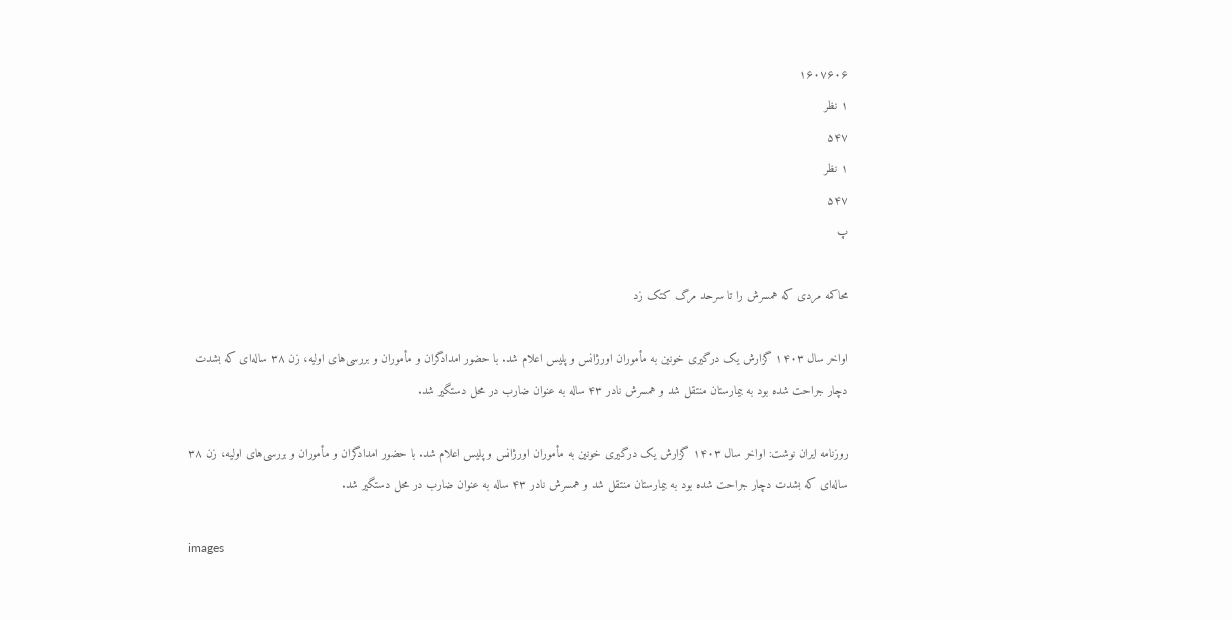۱۶۰۷۶۰۶
۱ نظر
۵۴۷
۱ نظر
۵۴۷
پ

محاکمه مردی که همسرش را تا سرحد مرگ کتک زد

اواخر سال ۱۴۰۳ گزارش یک درگیری خونین به مأموران اورژانس و پلیس اعلام شد. با حضور امدادگران و مأموران و بررسی‌های اولیه، زن ۳۸ ساله‌ای که بشدت دچار جراحت شده بود به بیمارستان منتقل شد و همسرش نادر ۴۳ ساله به عنوان ضارب در محل دستگیر شد.

روزنامه ایران نوشت: اواخر سال ۱۴۰۳ گزارش یک درگیری خونین به مأموران اورژانس و پلیس اعلام شد. با حضور امدادگران و مأموران و بررسی‌های اولیه، زن ۳۸ ساله‌ای که بشدت دچار جراحت شده بود به بیمارستان منتقل شد و همسرش نادر ۴۳ ساله به عنوان ضارب در محل دستگیر شد.

images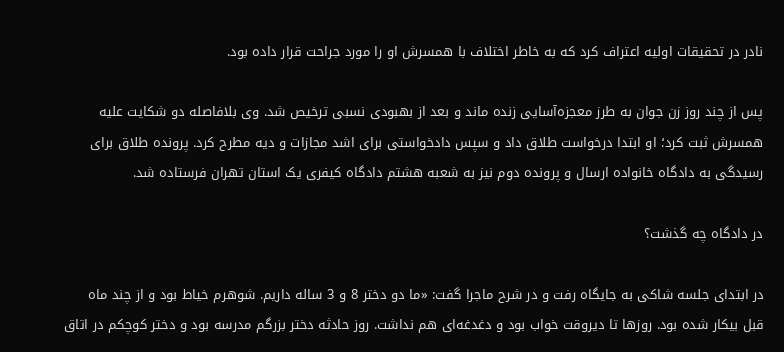نادر در تحقیقات اولیه اعتراف کرد که به خاطر اختلاف با همسرش او را مورد جراحت قرار داده بود.

پس از چند روز زن جوان به طرز معجزه‌آسایی زنده ماند و بعد از بهبودی نسبی ترخیص شد. وی بلافاصله دو شکایت علیه همسرش ثبت کرد؛ او ابتدا درخواست طلاق داد و سپس دادخواستی برای اشد مجازات و دیه مطرح کرد. پرونده طلاق برای رسیدگی به دادگاه خانواده ارسال و پرونده دوم نیز به شعبه هشتم دادگاه کیفری یک استان تهران فرستاده شد.

در دادگاه چه گذشت؟

در ابتدای جلسه شاکی به جایگاه رفت و در شرح ماجرا گفت: «ما دو دختر 8 و 3 ساله داریم. شوهرم خیاط بود و از چند ماه قبل بیکار شده بود. روزها تا دیروقت خواب بود و دغدغه‌ای هم نداشت. روز حادثه دختر بزرگم مدرسه بود و دختر کوچکم در اتاق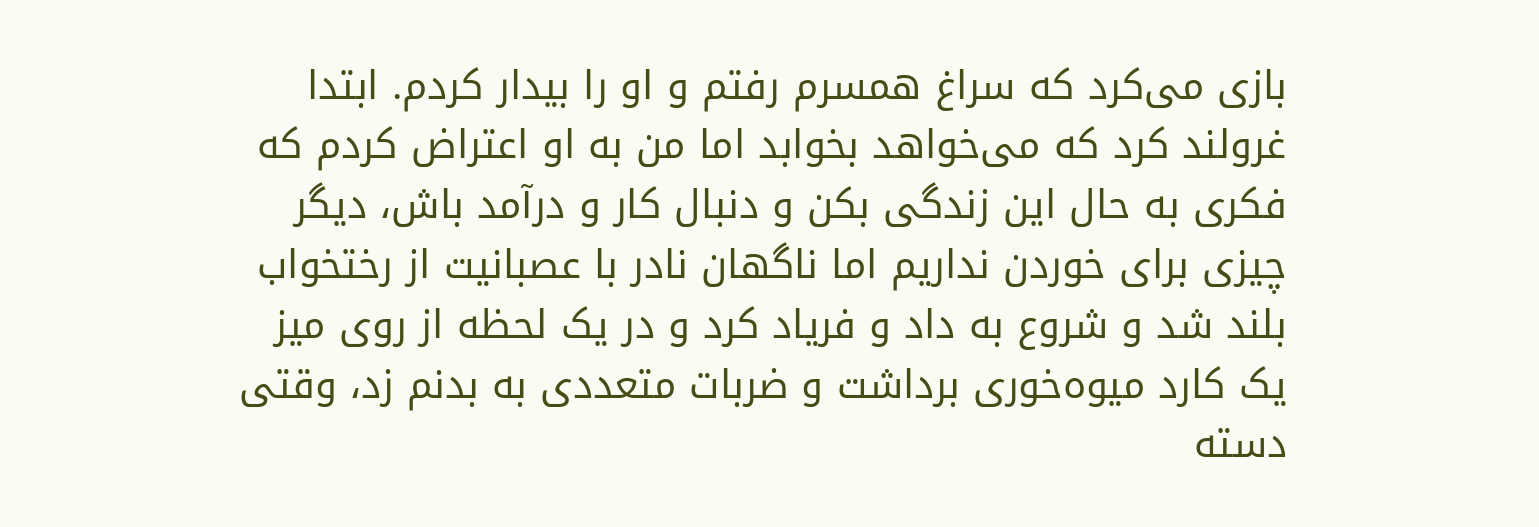بازی می‌کرد که سراغ همسرم رفتم و او را بیدار کردم. ابتدا غرولند کرد که می‌خواهد بخوابد اما من به او اعتراض کردم که فکری به حال این زندگی بکن و دنبال کار و درآمد باش، دیگر چیزی برای خوردن نداریم اما ناگهان نادر با عصبانیت از رختخواب بلند شد و شروع به داد و فریاد کرد و در یک لحظه از روی میز یک کارد میوه‌خوری برداشت و ضربات متعددی به بدنم زد، وقتی دسته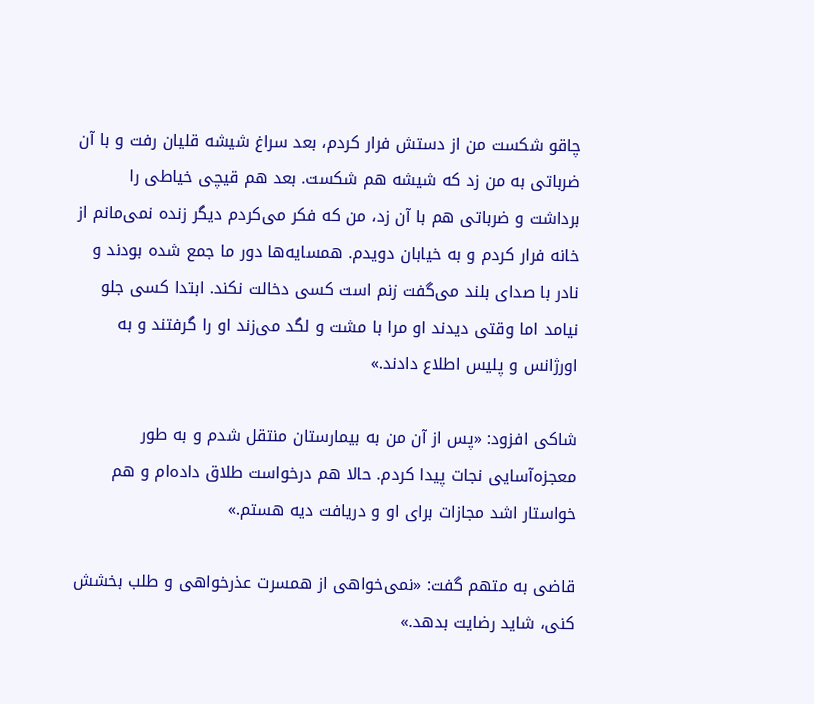چاقو شکست من از دستش فرار کردم، بعد سراغ شیشه قلیان رفت و با آن ضرباتی به من زد که شیشه هم شکست. بعد هم قیچی خیاطی را برداشت و ضرباتی هم با آن زد، من که فکر می‌کردم دیگر زنده نمی‌مانم از خانه فرار کردم و به خیابان دویدم. همسایه‌ها دور ما جمع شده بودند و نادر با صدای بلند می‌گفت زنم است کسی دخالت نکند. ابتدا کسی جلو نیامد اما وقتی دیدند او مرا با مشت و لگد می‌زند او را گرفتند و به اورژانس و پلیس اطلاع دادند.»

شاکی افزود: «پس از آن من به بیمارستان منتقل شدم و به طور معجزه‌آسایی نجات پیدا کردم. حالا هم درخواست طلاق داده‌ام و هم خواستار اشد مجازات برای او و دریافت دیه هستم.»

قاضی به متهم گفت: «نمی‌خواهی از همسرت عذرخواهی و طلب بخشش کنی، شاید رضایت بدهد.»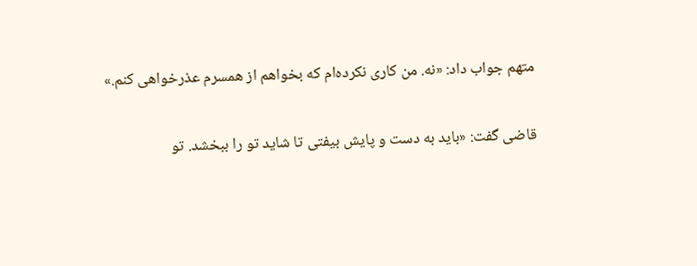متهم جواب داد: «نه. من کاری نکرده‌ام که بخواهم از همسرم عذرخواهی کنم.»

قاضی گفت: «باید به دست و پایش بیفتی تا شاید تو را ببخشد. تو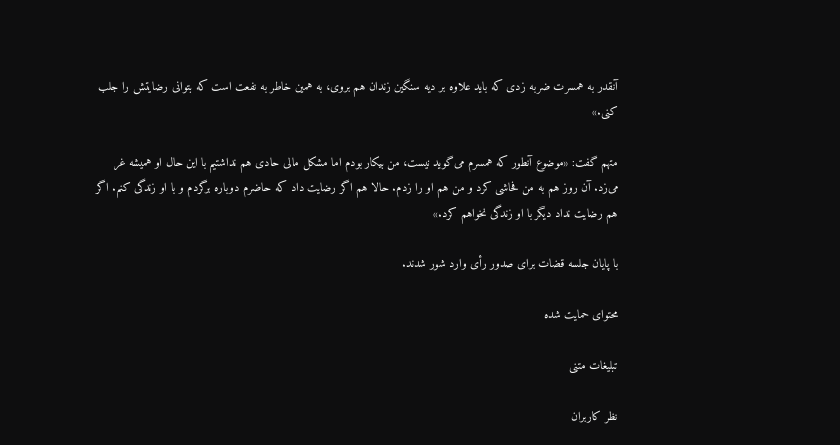آنقدر به همسرت ضربه زدی که باید علاوه بر دیه سنگین زندان هم بروی، به همین خاطر به نفعت است که بتوانی رضایتش را جلب کنی.»

متهم گفت: «موضوع آنطور که همسرم می‌گوید نیست، من بیکار بودم اما مشکل مالی حادی هم نداشتیم با این حال او همیشه غر می‌زد. آن روز هم به من فحاشی کرد و من هم او را زدم. حالا هم اگر رضایت داد که حاضرم دوباره برگردم و با او زندگی کنم. اگر هم رضایت نداد دیگر با او زندگی نخواهم کرد.»

با پایان جلسه قضات برای صدور رأی وارد شور شدند.

محتوای حمایت شده

تبلیغات متنی

نظر کاربران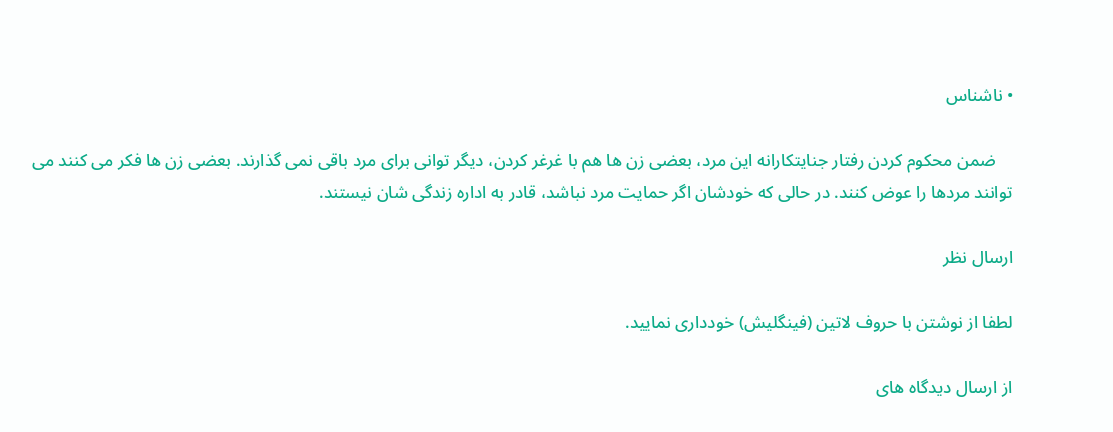• ناشناس

    ضمن محکوم کردن رفتار جنایتکارانه این مرد، بعضی زن ها هم با غرغر کردن، دیگر توانی برای مرد باقی نمی گذارند. بعضی زن ها فکر می کنند می توانند مردها را عوض کنند. در حالی که خودشان اگر حمایت مرد نباشد، قادر به اداره زندگی شان نیستند.

ارسال نظر

لطفا از نوشتن با حروف لاتین (فینگلیش) خودداری نمایید.

از ارسال دیدگاه های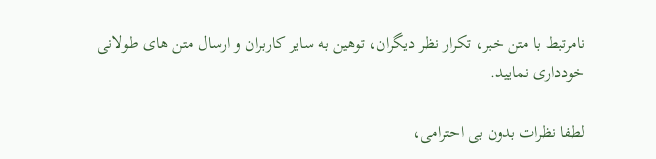نامرتبط با متن خبر، تکرار نظر دیگران، توهین به سایر کاربران و ارسال متن های طولانی خودداری نمایید.

لطفا نظرات بدون بی احترامی،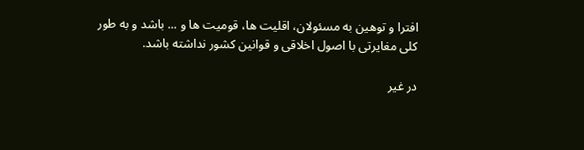افترا و توهین به مسئولان، اقلیت ها، قومیت ها و ... باشد و به طور کلی مغایرتی با اصول اخلاقی و قوانین کشور نداشته باشد.

در غیر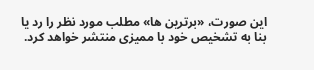این صورت، «برترین ها» مطلب مورد نظر را رد یا بنا به تشخیص خود با ممیزی منتشر خواهد کرد.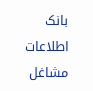بانک اطلاعات مشاغل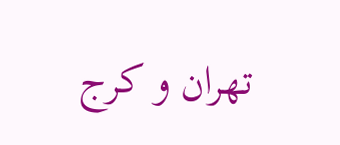تهران و کرج